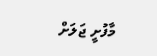މާފުށީ ޖަލަށް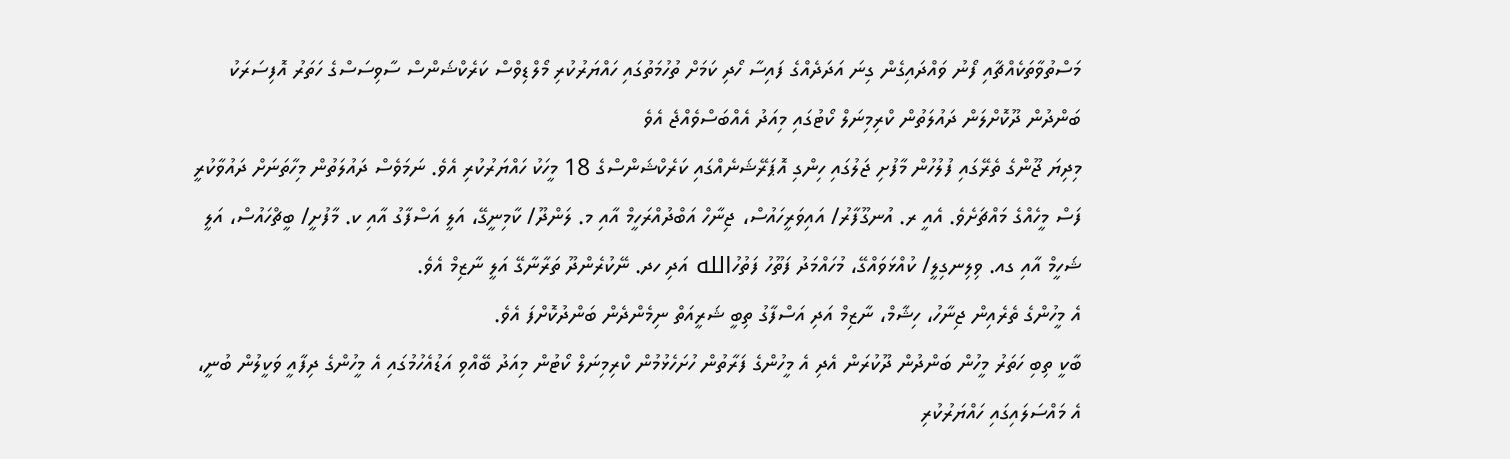މަސްތުވާތަކެއްޗާއި ފޯނު ވައްދައިގެން ގިނަ އަދަދެއްގެ ފައިސާ ހޯދި ކަމަށް ތުހުމަތުގައި ހައްޔަރުކުރި މޯލްޑިވްސް ކަރެކްޝަންސް ސާވިސަސްގެ ހަތަރު އޮފިސަރަކު ބަންދުން ދޫކޮށްލަން ދައުލަތުން ކްރިމިނަލް ކޯޓުގައި މިއަދު އެއްބަސްވެއްޖެ އެވެ
މިދިޔަ ޖޫންގެ ތެރޭގައި ފުލުހުން މާފުށި ޖަލުގައި ހިންގި އޮޕަރޭޝަނެއްގައި ކަރެކްޝަންސްގެ 18 މީހަކު ހައްޔަރުކުރި އެވެ. ނަމަވެސް ދައުލަތުން މިހާތަނަށް ދައުވާކުރީ ފަސް މީހެއްގެ މައްޗަށެވެ. އެއީ ރ. އުނގޫފާރު/ އައިވަރީހައުސް، ޖިނާހް އަބްދުއްރަހީމް އާއި މ. ލަންދޫ/ ކާމިނީގޭ، އަލީ އަސްފާގު އާއި ކ. މާފުށީ/ ބީޗްހައުސް، އަލީ ޝަހީމް އާއި ގއ. ވިލިނގިލީ/ ކުއްޅަވައްގޭ، މުހައްމަދު ފަތޫހު ފަތުހުالله އަދި ހދ. ނޭކުރެންދޫ ތަރާނާގޭ އަލީ ނާޒިމް އެވެ.
އެ މީހުންގެ ތެރެއިން ޖިނާހު، ހިޝާމް، ނާޒިމް އަދި އަސްފާގު ތިބީ ޝަރީއަތް ނިމެންދެން ބަންދުކޮށްފަ އެވެ.
ބާކީ ތިބި ހަތަރު މީހުން ބަންދުން ދޫކުރަން އެދި އެ މީހުންގެ ފަރާތުން ހުށަހެޅުމުން ކްރިމިނަލް ކޯޓުން މިއަދު ބޭއްވި އަޑުއެހުމުގައި އެ މީހުންގެ ދިފާއީ ވަކީލުން ބުނީ، އެ މައްސަލައިގައި ހައްޔަރުކުރި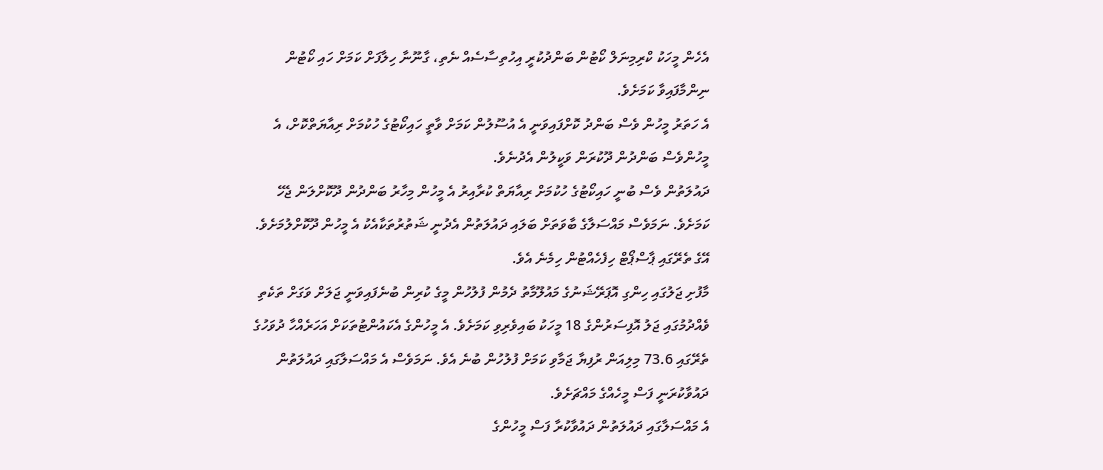އެހެން މީހަކު ކްރިމިނަލް ކޯޓުން ބަންދުކުރީ އިހުތިސާސެއް ނެތި، ގާނޫނާ ހިލާފަށް ކަމަށް ހައި ކޯޓުން ނިންމާފައިވާ ކަމަށެވެ.
އެ ހަތަރު މީހުން ވެސް ބަންދު ކޮށްފައިވަނީ އެ އުސޫލުން ކަމަށް ވާތީ ހައިކޯޓުގެ ހުކުމަށް ރިއާޔަތްކޮށް، އެ މީހުންވެސް ބަންދުން ދޫކުރަން ވަކީލުން އެދުނެވެ.
ދައުލަތުން ވެސް ބުނީ ހައިކޯޓުގެ ހުކުމަށް ރިއާޔަތް ކުރާއިރު އެ މީހުން މިހާރު ބަންދުން ދޫކޮށްލަން ޖެހޭ ކަމަށެވެ. ނަމަވެސް މައްސަލާގެ ބާވަތަށް ބަލައި ދައުލަތުން އެދުނީ ޝަތުރުތަކާއެކު އެ މީހުން ދޫކޮށްލުމަށެވެ. އޭގެ ތެރޭގައި ޕާސްޕޯޓް ހިފެހެއްޓުން ހިމެނެ އެވެ.
މާފުށި ޖަލުގައި ހިންގި އޮޕަރޭޝަނުގެ މައުލޫމާތު ދެމުން ފުލުހުން މީގެ ކުރިން ބުނެފައިވަނީ ޖަލަށް ވަގަށް ތަކެތި ވެއްދުމުގައި ޖަލު އޮފިސަރުންގެ 18 މީހަކު ބައިވެރިވި ކަމަށެވެ. އެ މީހުންގެ އެކައުންޓުތަކަށް އަހަރެއްހާ ދުވަހުގެ ތެރޭގައި 73.6 މިލިއަން ރުފިޔާ ޖަމާވި ކަމަށް ފުލުހުން ބުނެ އެވެ. ނަމަވެސް އެ މައްސަލާގައި ދައުލަތުން ދައުވާކުރަނީ ފަސް މީހެއްގެ މައްޗަށެވެ.
އެ މައްސަލާގައި ދައުލަތުން ދައުވާކުރާ ފަސް މީހުންގެ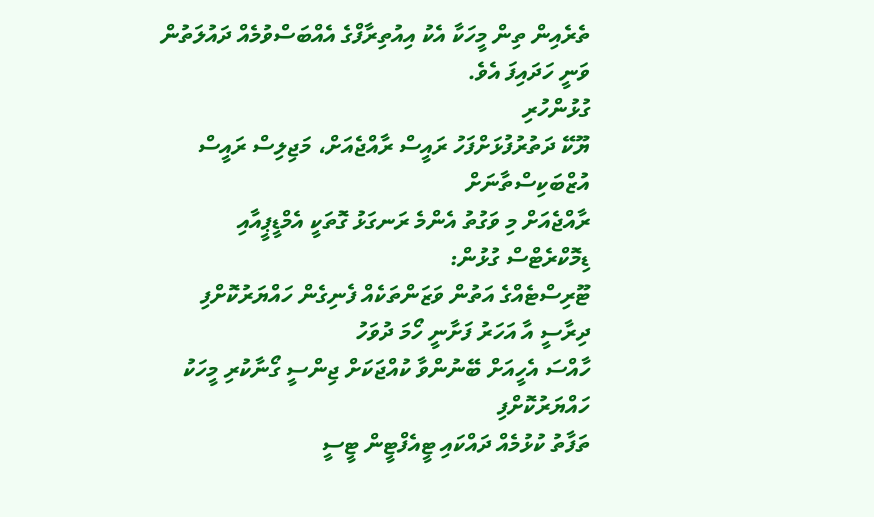ތެރެއިން ތިން މީހަކާ އެކު އިއުތިރާފްގެ އެއްބަސްވުމެއް ދައުލަތުން ވަނީ ހަދައިފަ އެވެ.
ގުޅުންހުރި
ޔޫކޭ ދަތުރުފުޅަށްފަހު ރައީސް ރާއްޖެއަށް، މަޖިލިސް ރައީސް އުޒްބަކިސްތާނަށް
ރާއްޖެއަށް މި ވަގުތު އެންމެ ރަނގަޅު ގޮތަކީ އެމްޑީޕީއާއި ޑިމޮކްރެޓްސް ގުޅުން:
ޓޫރިސްޓެއްގެ އަތުން ވަޒަންތަކެއް ފެނިގެން ހައްޔަރުކޮށްފި
ދިރާސީ އާ އަހަރު ފަށާނީ ހޯމަ ދުވަހު
ހާއްސަ އެހީއަށް ބޭނުންވާ ކުއްޖަކަށް ޖިންސީ ގޯނާކުރި މީހަކު ހައްޔަރުކޮށްފި
ތަފާތު ކުޅުމެއް ދައްކައި ޓީއެފްޓީން ޓީސީ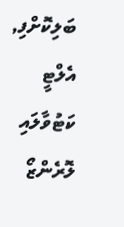ބަލިކޮށްފި, އެލްޓީ ކަޓުވާލައި ލޮރެންޒޯ